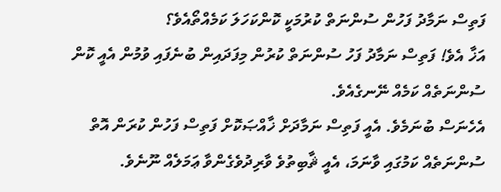ފަތިސް ނަމާދު ފަހުން ސުންނަތް ކުރުމަކީ ކޮންކަހަލަ ކަމެއްތޯއެވެ؟
އަޚާ އެވެ! ފަތިސް ނަމާދު ފަހު ސުންނަތް ކުރުން މިފަދައިން ބުނެފައި ވުމުން އެއީ ކޮން ސުންނަތެއް ކަމެއް ނޭނގެއެވެ.
އެހެނަސް ބުނަމެވެ. އެއީ ފަތިސް ނަމާދަށް ޚާއްޞަކޮށް ފަތިސް ފަހުން ކުރަން އޮތް ސުންނަތެއް ކަމުގައި ވާނަމަ، އެއީ ޘާބިތުވެ ވާރިދުވެގެންވާ ޢަމަލެއް ނޫނެވެ.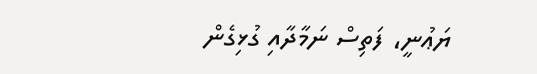ޔަޢުނީ، ފަތިސް ނަމާދާއި ގުޅިގެން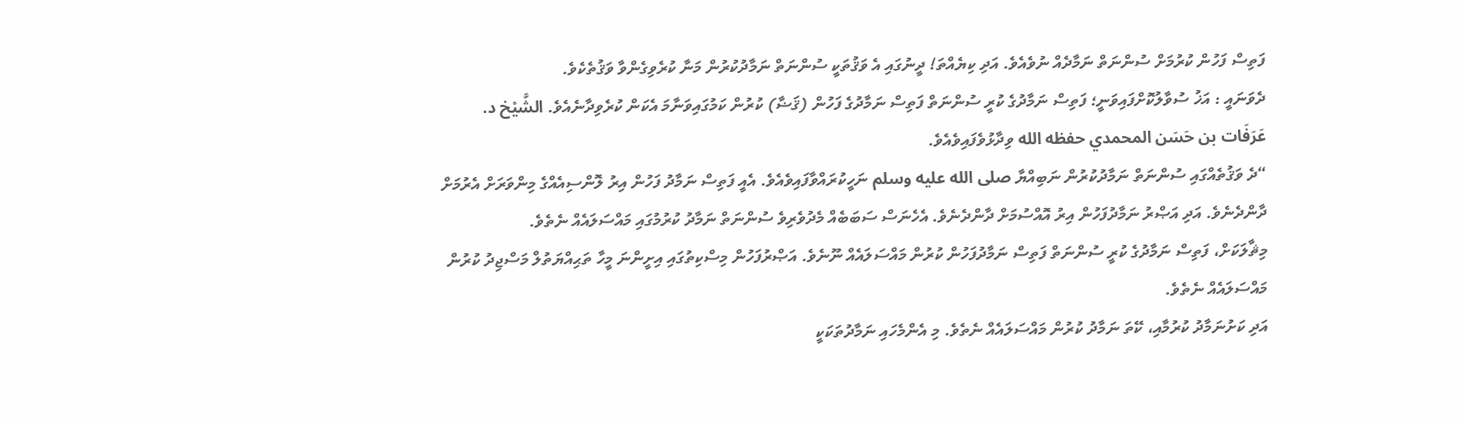ފަތިސް ފަހުން ކުރުމަށް ސުންނަތް ނަމާދެއް ނުވެއެވެ. އަދި ކިޔެއްތަ! ދީނުގައި އެ ވަޤުތަކީ ސުންނަތް ނަމާދުކުރުން މަނާ ކުރެވިގެންވާ ވަޤުތެކެވެ.
ދެވަނައީ : އަޚު ސުވާލުކޮށްފައިވަނީ؛ ފަތިސް ނަމާދުގެ ކުރީ ސުންނަތް ފަތިސް ނަމާދުގެ ފަހުން (ޤަޟާ) ކުރުން ކަމުގައިވަނާމަ އެކަން ކުރެވިދާނެއެވެ. الشَّيْخ د. عَرَفَات بن حَسَن المحمدي حفظه الله ވިދާޅުވެފައިވެއެވެ.
“ދެ ވަޤުތެއްގައި ސުންނަތް ނަމާދުކުރުން ނަބިއްޔާ صلى الله عليه وسلم ނަހީކުރައްވާފައިވެއެވެ. އެއީ ފަތިސް ނަމާދު ފަހުން އިރު ލޮންސިއެއްގެ މިންވަރަށް އެރުމަށް ދާންދެނެވެ. އަދި އަޞްރު ނަމާދުފަހުން އިރު އޮއްސުމަށް ދާންދެނެވެ. އެހެނަސް ސަބަބެއް މެދުވެރިވެ ސުންނަތް ނަމާދު ކުރުމުގައި މައްސަލައެއް ނެތެވެ.
މިޘާލަކަށް، ފަތިސް ނަމާދުގެ ކުރީ ސުންނަތް ފަތިސް ނަމާދުފަހުން ކުރުން މައްސަލައެއް ނޫނެވެ. އަޞްރުފަހުން މިސްކިތުގައި އިށީންނަ މީހާ ތަޙިއްޔަތުލް މަސްޖިދު ކުރުން މައްސަލައެއް ނެތެވެ.
އަދި ކަށުނަމާދު ކުރުމާއި، ކޭތަ ނަމާދު ކުރުން މައްސަލައެއް ނެތެވެ. މި އެންމެހައި ނަމާދުތަކަކީ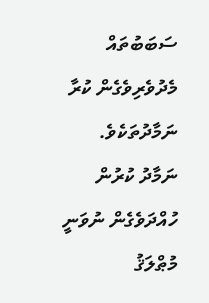ސަބަބުތައް މެދުވެރިވެގެން ކުރާ ނަމާދުތަކެވެ.
ނަމާދު ކުރުން ހުއްދަވެގެން ނުވަނީ މުޠްލަޤު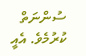ސުންނަތް ކުރުމެވެ. އެއީ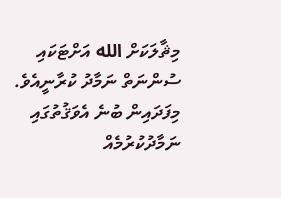މިޘާލަކަށް الله އަށްޓަކައި ސުންނަތް ނަމާދު ކުރާނީއެވެ. މިފަދައިން ބުނެ އެވަޤުތުގައި ނަމާދުކުރުމެއް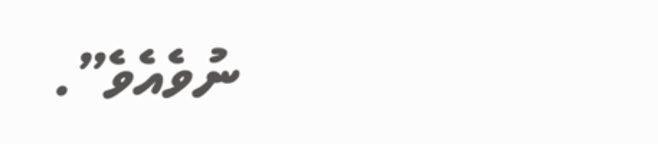ނުވެއެވެ”.